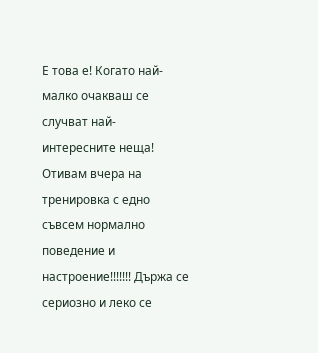Е това е! Когато най-малко очакваш се случват най-интересните неща! Отивам вчера на тренировка с едно съвсем нормално поведение и настроение!!!!!!! Държа се сериозно и леко се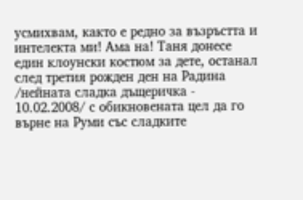усмихвам, както е редно за възръстта и интелекта ми! Ама на! Таня донесе един клоунски костюм за дете, останал след третия рожден ден на Радина /нейната сладка дъщеричка - 10.02.2008/ с обикновената цел да го върне на Руми със сладките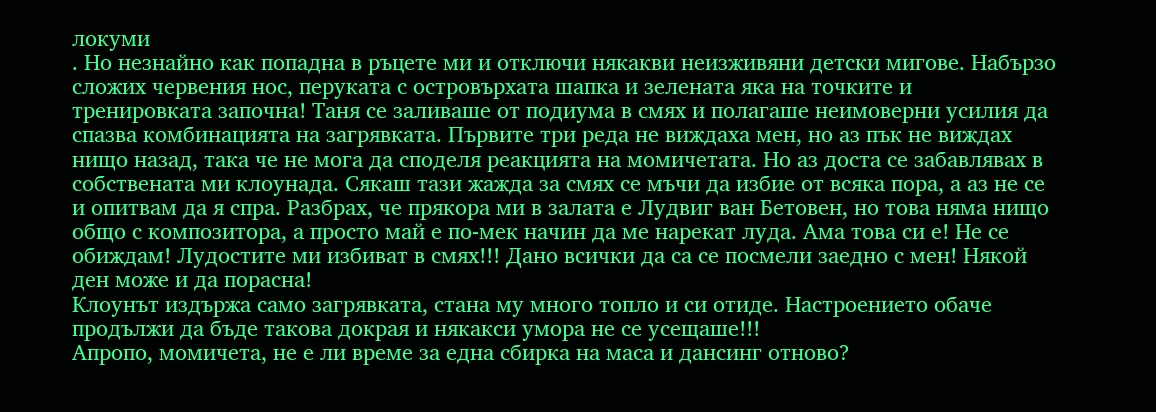локуми
. Но незнайно как попадна в ръцете ми и отключи някакви неизживяни детски мигове. Набързо сложих червения нос, перуката с островърхата шапка и зелената яка на точките и тренировката започна! Таня се заливаше от подиума в смях и полагаше неимоверни усилия да спазва комбинацията на загрявката. Първите три реда не виждаха мен, но аз пък не виждах нищо назад, така че не мога да споделя реакцията на момичетата. Но аз доста се забавлявах в собствената ми клоунада. Сякаш тази жажда за смях се мъчи да избие от всяка пора, а аз не се и опитвам да я спра. Разбрах, че прякора ми в залата е Лудвиг ван Бетовен, но това няма нищо общо с композитора, а просто май е по-мек начин да ме нарекат луда. Ама това си е! Не се обиждам! Лудостите ми избиват в смях!!! Дано всички да са се посмели заедно с мен! Някой ден може и да порасна!
Клоунът издържа само загрявката, стана му много топло и си отиде. Настроението обаче продължи да бъде такова докрая и някакси умора не се усещаше!!!
Апропо, момичета, не е ли време за една сбирка на маса и дансинг отново?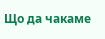Що да чакаме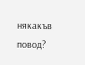някакъв повод?